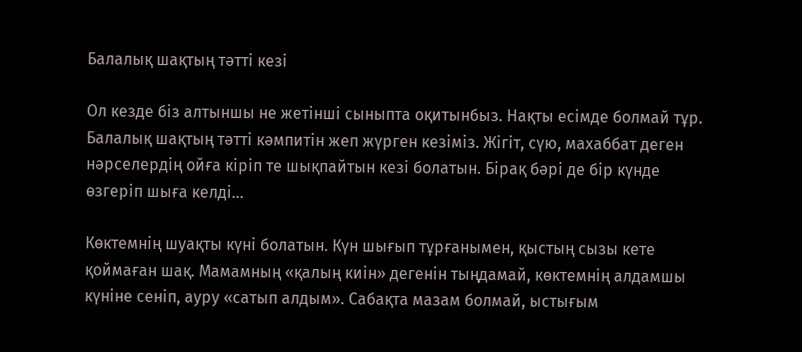Балалық шақтың тәтті кезі

Ол кезде біз алтыншы не жетінші сыныпта оқитынбыз. Нақты есімде болмай тұр. Балалық шақтың тәтті кәмпитін жеп жүрген кезіміз. Жігіт, сүю, махаббат деген нәрселердің ойға кіріп те шықпайтын кезі болатын. Бірақ бәрі де бір күнде өзгеріп шыға келді...

Көктемнің шуақты күні болатын. Күн шығып тұрғанымен, қыстың сызы кете қоймаған шақ. Мамамның «қалың киін» дегенін тыңдамай, көктемнің алдамшы күніне сеніп, ауру «сатып алдым». Сабақта мазам болмай, ыстығым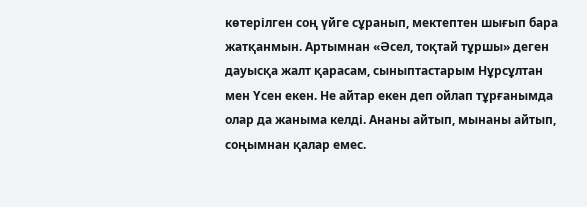көтерілген соң үйге сұранып, мектептен шығып бара жатқанмын. Артымнан «Әсел, тоқтай тұршы» деген дауысқа жалт қарасам, сыныптастарым Нұрсұлтан мен Үсен екен. Не айтар екен деп ойлап тұрғанымда олар да жаныма келді. Ананы айтып, мынаны айтып, соңымнан қалар емес.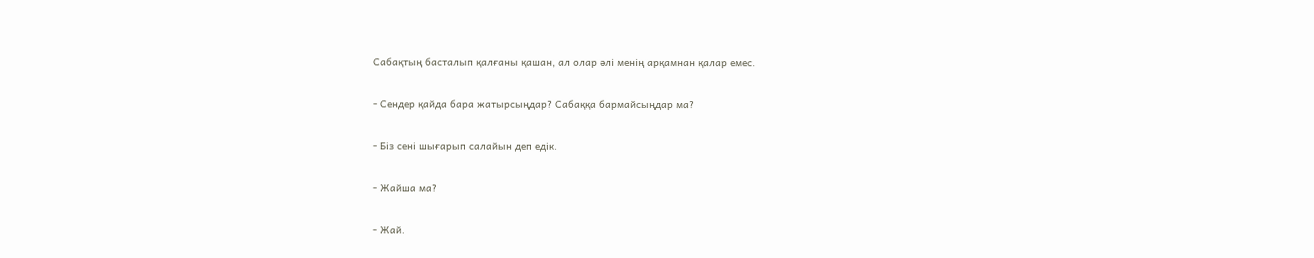Сабақтың басталып қалғаны қашан, ал олар әлі менің арқамнан қалар емес.

- Сендер қайда бара жатырсыңдар? Сабаққа бармайсыңдар ма?

- Біз сені шығарып салайын деп едік.

- Жайша ма?

- Жай.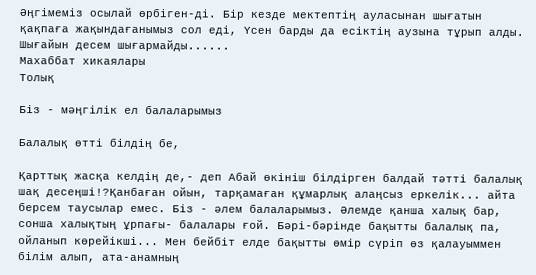Әңгімеміз осылай өрбіген-ді. Бір кезде мектептің ауласынан шығатын қақпаға жақындағанымыз сол еді, Үсен барды да есіктің аузына тұрып алды. Шығайын десем шығармайды......
Махаббат хикаялары
Толық

Біз - мәңгілік ел балаларымыз

Балалық өтті білдің бе,

Қарттық жасқа келдің де,- деп Абай өкініш білдірген балдай тәтті балалық шақ десеңші!?Қанбаған ойын, тарқамаған құмарлық алаңсыз еркелік... айта берсем таусылар емес. Біз - әлем балаларымыз. Әлемде қанша халық бар, сонша халықтың ұрпағы- балалары ғой. Бәрі-бәрінде бақытты балалық па, ойланып көрейікші... Мен бейбіт елде бақытты өмір сүріп өз қалауыммен білім алып, ата-анамның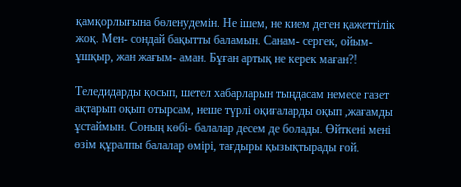қамқорлығына бөленудемін. Не ішем, не кием деген қажеттілік жоқ. Мен- сондай бақытты баламын. Санам- сергек, ойым- ұшқыр, жан жағым- аман. Бұған артық не керек маған?!

Теледидарды қосып, шетел хабарларын тыңдасам немесе газет ақтарып оқып отырсам, неше түрлі оқиғаларды оқып ,жағамды ұстаймын. Соның көбі- балалар десем де болады. Өйткені мені өзім құралпы балалар өмірі, тағдыры қызықтырады ғой.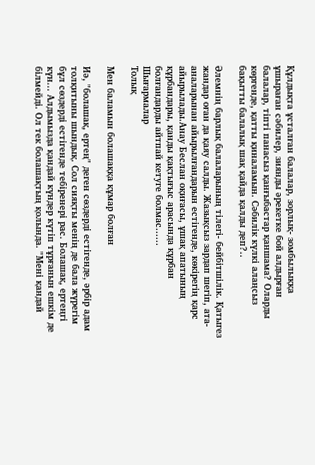Құлдықта ұсталған балалар, зорлық- зомбылыққа ұшыраған сәбилер, зиянды әрекетке бой алдырған балалар, тіпті панасыз қанғыбастар қаншама? Оларды көргенде, қатты қиналамын. Сәбилік күлкі алаңсыз бақытты балалық шақ қайда қалды деп?..

Әлемнің барлық балаларының тілегі- бейбітшілік. Қатыгез жандар оған да қаяу салды. Жазықсыз зардап шегіп, ата-аналарынан айырылғандарын естігенде, көкірегің қарс айырылады.Анау Беслан оқиғасы, ұшақ апатының құрбандары, қанды қақтығыс арасында құрбан болғандарды айтпай кетуге болмас......
Шығармалар
Толық

Мен баламын болашаққа құмар болған

Иә, "болашақ, ертең" деген сөздерді естігенде, әрбір адам толқитыны шындық. Сол сияқты менің де бала жүрегім бұл сөздерді естігенде тебіренері рас. Болашақ, ертеңгі күн... Алдымызда қандай күндер күтіп тұрғанын ешкім де білмейді. Ол тек болашақтың қолында. "Мені қандай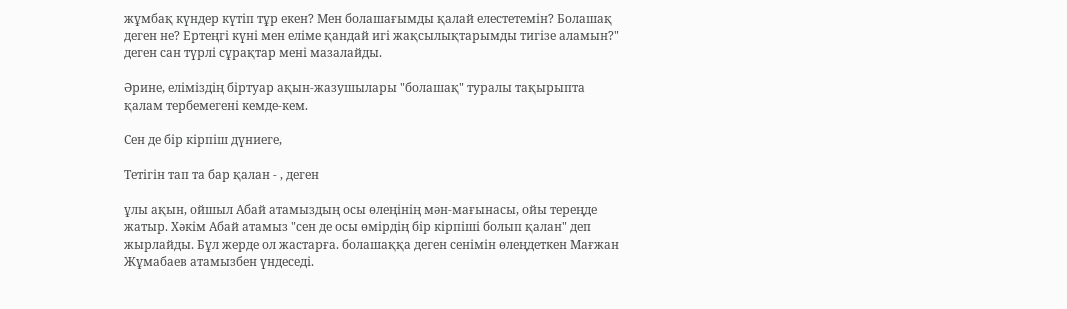жұмбақ күндер күтіп тұр екен? Мен болашағымды қалай елестетемін? Болашақ деген не? Ертеңгі күні мен еліме қандай игі жақсылықтарымды тигізе аламын?" деген сан түрлі сұрақтар мені мазалайды.

Әрине, еліміздің біртуар ақын-жазушылары "болашақ" туралы тақырыпта қалам тербемегені кемде-кем.

Сен де бір кірпіш дүниеге,

Тетігін тап та бар қалан - , деген

ұлы ақын, ойшыл Абай атамыздың осы өлеңінің мән-мағынасы, ойы тереңде жатыр. Хәкім Абай атамыз "сен де осы өмірдің бір кірпіші болып қалан" деп жырлайды. Бұл жерде ол жастарға. болашаққа деген сенімін өлеңдеткен Мағжан Жұмабаев атамызбен үндеседі.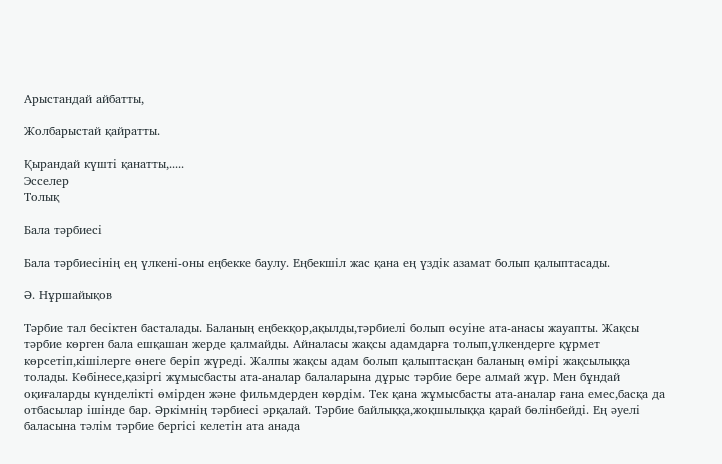Арыстандай айбатты,

Жолбарыстай қайратты.

Қырандай күшті қанатты,.....
Эсселер
Толық

Бала тәрбиесі

Бала тәрбиесінің ең үлкені-оны еңбекке баулу. Еңбекшіл жас қана ең үздік азамат болып қалыптасады.

Ә. Нұршайықов

Тәрбие тал бесіктен басталады. Баланың еңбекқор,ақылды,тәрбиелі болып өсуіне ата-анасы жауапты. Жақсы тәрбие көрген бала ешқашан жерде қалмайды. Айналасы жақсы адамдарға толып,үлкендерге құрмет көрсетіп,кішілерге өнеге беріп жүреді. Жалпы жақсы адам болып қалыптасқан баланың өмірі жақсылыққа толады. Көбінесе,қазіргі жұмысбасты ата-аналар балаларына дұрыс тәрбие бере алмай жүр. Мен бұндай оқиғаларды күнделікті өмірден және фильмдерден көрдім. Тек қана жұмысбасты ата-аналар ғана емес,басқа да отбасылар ішінде бар. Әркімнің тәрбиесі әрқалай. Тәрбие байлыққа,жоқшылыққа қарай бөлінбейді. Ең әуелі баласына тәлім тәрбие бергісі келетін ата анада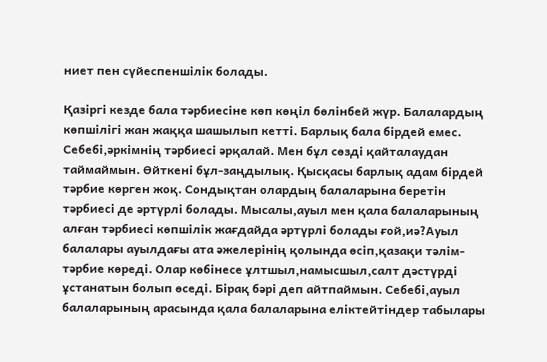ниет пен сүйеспеншілік болады.

Қазіргі кезде бала тәрбиесіне көп көңіл бөлінбей жүр. Балалардың көпшілігі жан жаққа шашылып кетті. Барлық бала бірдей емес. Себебі,әркімнің тәрбиесі әрқалай. Мен бұл сөзді қайталаудан таймаймын. Өйткені бұл-заңдылық. Қысқасы барлық адам бірдей тәрбие көрген жоқ. Сондықтан олардың балаларына беретін тәрбиесі де әртүрлі болады. Мысалы,ауыл мен қала балаларының алған тәрбиесі көпшілік жағдайда әртүрлі болады ғой,иә?Ауыл балалары ауылдағы ата әжелерінің қолында өсіп,қазақи тәлім-тәрбие көреді. Олар көбінесе ұлтшыл,намысшыл,салт дәстүрді ұстанатын болып өседі. Бірақ бәрі деп айтпаймын. Себебі,ауыл балаларының арасында қала балаларына еліктейтіндер табылары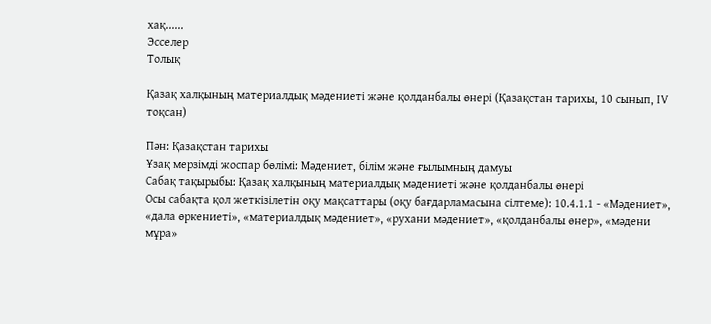хақ......
Эсселер
Толық

Қазақ халқының материалдық мәдениеті және қолданбалы өнері (Қазақстан тарихы, 10 сынып, ІV тоқсан)

Пән: Қазақстан тарихы
Ұзақ мерзімді жоспар бөлімі: Мәдениет, білім және ғылымның дамуы
Сабақ тақырыбы: Қазақ халқының материалдық мәдениеті және қолданбалы өнері
Осы сабақта қол жеткізілетін оқу мақсаттары (оқу бағдарламасына сілтеме): 10.4.1.1 - «Мәдениет», «дала өркениеті», «материалдық мәдениет», «рухани мәдениет», «қолданбалы өнер», «мәдени мұра»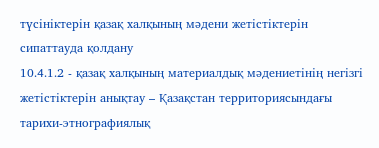түсініктерін қазақ халқының мәдени жетістіктерін сипаттауда қолдану
10.4.1.2 - қазақ халқының материалдық мәдениетінің негізгі жетістіктерін анықтау – Қазақстан территориясындағы тарихи-этнографиялық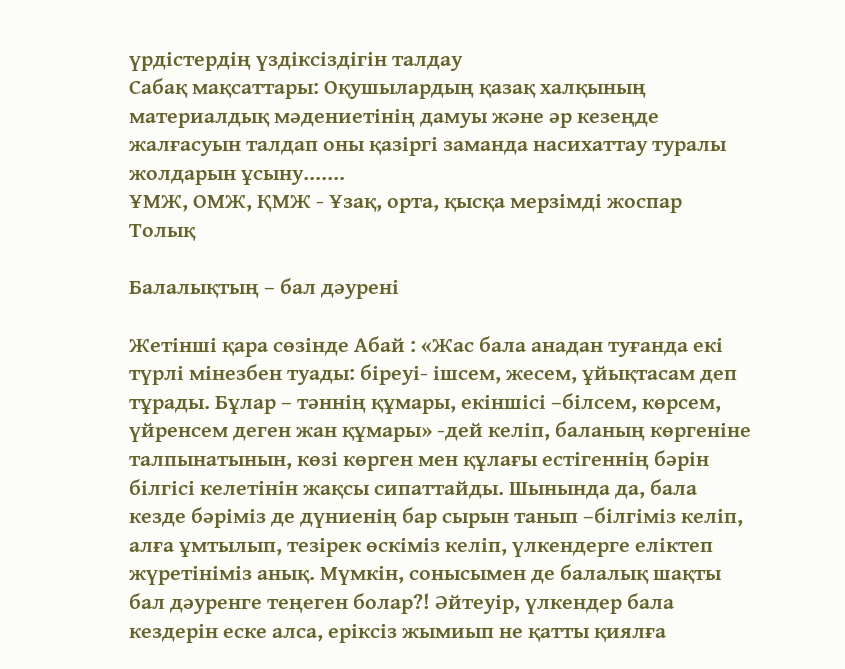үрдістердің үздіксіздігін талдау
Сабақ мақсаттары: Оқушылардың қазақ халқының материалдық мәдениетінің дамуы және әр кезеңде жалғасуын талдап оны қазіргі заманда насихаттау туралы жолдарын ұсыну.......
ҰМЖ, ОМЖ, ҚМЖ - Ұзақ, орта, қысқа мерзімді жоспар
Толық

Балалықтың – бал дәурені

Жетінші қара сөзінде Абай : «Жас бала анадан туғанда екі түрлі мінезбен туады: біреуі- ішсем, жесем, ұйықтасам деп тұрады. Бұлар – тәннің құмары, екіншісі –білсем, көрсем, үйренсем деген жан құмары» -дей келіп, баланың көргеніне талпынатынын, көзі көрген мен құлағы естігеннің бәрін білгісі келетінін жақсы сипаттайды. Шынында да, бала кезде бәріміз де дүниенің бар сырын танып –білгіміз келіп, алға ұмтылып, тезірек өскіміз келіп, үлкендерге еліктеп жүретініміз анық. Мүмкін, сонысымен де балалық шақты бал дәуренге теңеген болар?! Әйтеуір, үлкендер бала кездерін еске алса, еріксіз жымиып не қатты қиялға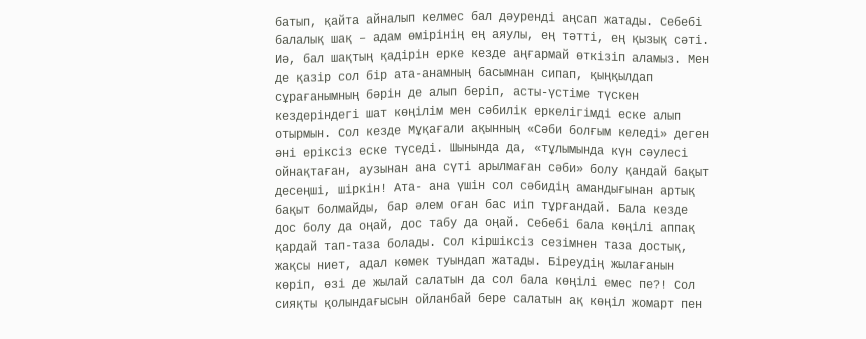батып, қайта айналып келмес бал дәуренді аңсап жатады. Себебі балалық шақ – адам өмірінің ең аяулы, ең тәтті, ең қызық сәті. Иә, бал шақтың қадірін ерке кезде аңғармай өткізіп аламыз. Мен де қазір сол бір ата-анамның басымнан сипап, қыңқылдап сұрағанымның бәрін де алып беріп, асты-үстіме түскен кездеріндегі шат көңілім мен сәбилік еркелігімді еске алып отырмын. Сол кезде Мұқағали ақынның «Сәби болғым келеді» деген әні еріксіз еске түседі. Шынында да, «тұлымында күн сәулесі ойнақтаған, аузынан ана сүті арылмаған сәби» болу қандай бақыт десеңші, шіркін! Ата- ана үшін сол сәбидің амандығынан артық бақыт болмайды, бар әлем оған бас иіп тұрғандай. Бала кезде дос болу да оңай, дос табу да оңай. Себебі бала көңілі аппақ қардай тап-таза болады. Сол кіршіксіз сезімнен таза достық, жақсы ниет, адал көмек туындап жатады. Біреудің жылағанын көріп, өзі де жылай салатын да сол бала көңілі емес пе?! Сол сияқты қолындағысын ойланбай бере салатын ақ көңіл жомарт пен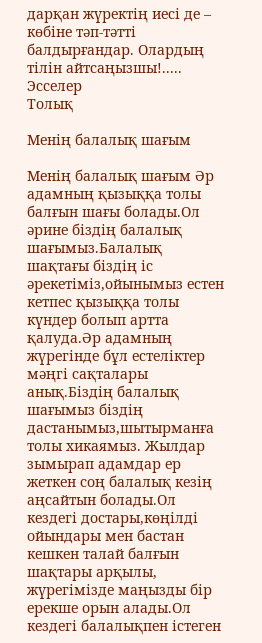дарқан жүректің иесі де – көбіне тәп-тәтті балдырғандар. Олардың тілін айтсаңызшы!.....
Эсселер
Толық

Менің балалық шағым

Менің балалық шағым Әр адамның қызыққа толы балғын шағы болады.Ол әрине біздің балалық шағымыз.Балалық шақтағы біздің іс әрекетіміз,ойынымыз естен кетпес қызыққа толы күндер болып артта қалуда.Әр адамның жүрегінде бұл естеліктер мәңгі сақталары анық.Біздің балалық шағымыз біздің дастанымыз,шытырманға толы хикаямыз. Жылдар зымырап адамдар ер жеткен соң балалық кезің аңсайтын болады.Ол кездегі достары,көңілді ойындары мен бастан кешкен талай балғын шақтары арқылы, жүрегімізде маңызды бір ерекше орын алады.Ол кездегі балалықпен істеген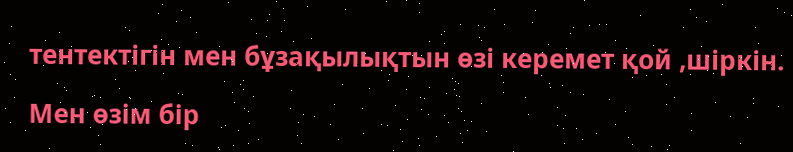тентектігін мен бұзақылықтын өзі керемет қой ,шіркін.

Мен өзім бір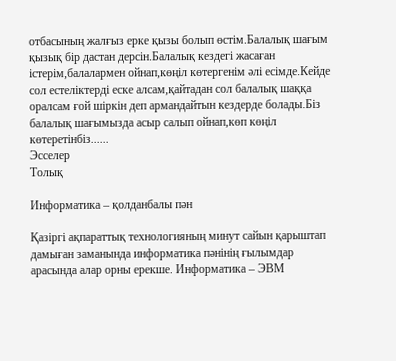отбасының жалғыз ерке қызы болып өстім.Балалық шағым қызық бір дастан дерсін.Балалық кездегі жасаған істерім,балалармен ойнап,көңіл көтергенім әлі есімде.Кейде сол естеліктерді еске алсам,қайтадан сол балалық шаққа оралсам ғой шіркін деп армандайтын кездерде болады.Біз балалық шағымызда асыр салып ойнап,көп көңіл көтеретінбіз......
Эсселер
Толық

Информатика – қолданбалы пән

Қазіргі ақпараттық технологияның минут сайын қарыштап дамыған заманында информатика пәнінің ғылымдар арасында алар орны ерекше. Информатика – ЭВМ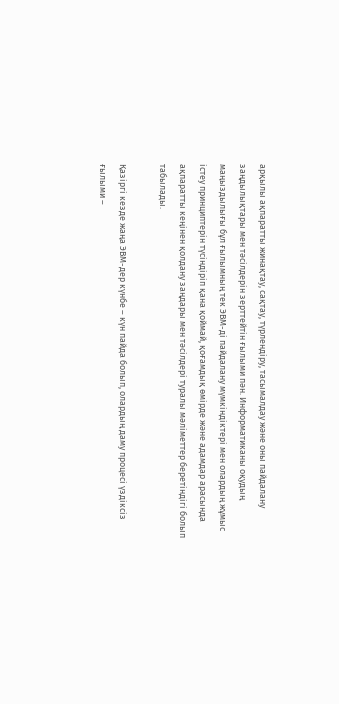арқылы ақпаратты жинақтау, сақтау, түрлендіру, тасымалдау және оны пайдалану заңдылықтары мен тәсілдерін зерттейтін ғылыми пән. Информатиканы оқудың маңыздылығы бұл ғылымның тек ЭВМ-ді пайдалану мүмкіндіктері мен олардың жұмыс істеу принциптерін түсіндіріп қана қоймай, қоғамдық өмірде және адамдар арасында ақпаратты кеңінен қолдану заңдары мен тәсілдері туралы мәліметтер беретіндігі болып табылады.

Қазіргі кезде жаңа ЭВМ-дер күнбе – күн пайда болып, олардың даму процесі үздіксіз ғылыми –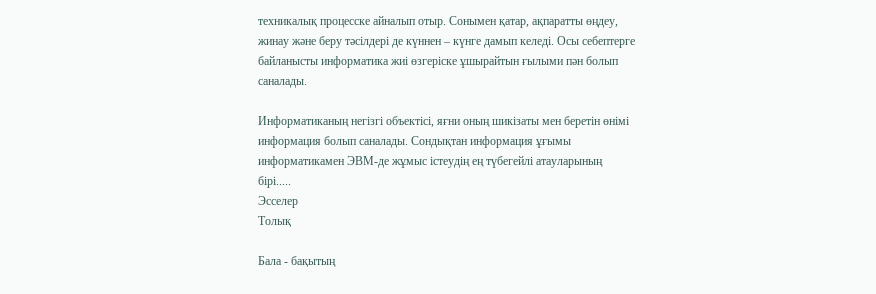техникалық процесске айналып отыр. Сонымен қатар, ақпаратты өңдеу, жинау және беру тәсілдері де күннен – күнге дамып келеді. Осы себептерге байланысты информатика жиі өзгеріске ұшырайтын ғылыми пән болып саналады.

Информатиканың негізгі объектісі, яғни оның шикізаты мен беретін өнімі информация болып саналады. Сондықтан информация ұғымы информатикамен ЭВМ-де жұмыс істеудің ең түбегейлі атауларының бірі.....
Эсселер
Толық

Бала - бақытың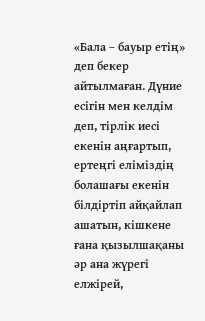«Бала – бауыр етің» деп бекер айтылмаған. Дүние есігін мен келдім деп, тірлік иесі екенін аңғартып, ертеңгі еліміздің болашағы екенін білдіртіп айқайлап ашатын, кішкене ғана қызылшақаны әр ана жүрегі елжірей,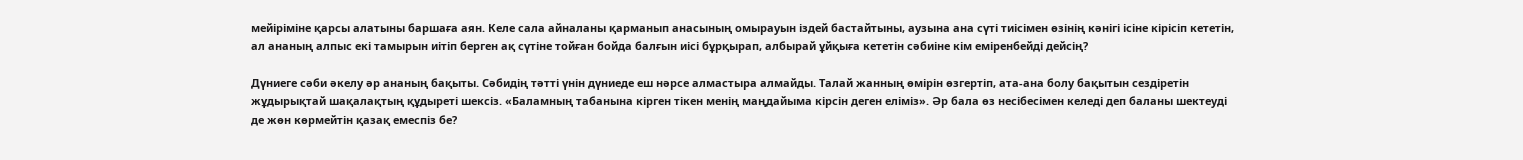мейіріміне қарсы алатыны баршаға аян. Келе сала айналаны қарманып анасының омырауын іздей бастайтыны, аузына ана сүті тиісімен өзінің кәнігі ісіне кірісіп кететін, ал ананың алпыс екі тамырын иітіп берген ақ сүтіне тойған бойда балғын иісі бұрқырап, албырай ұйқыға кететін сәбиіне кім еміренбейді дейсің?

Дүниеге сәби әкелу әр ананың бақыты. Сәбидің тәтті үнін дүниеде еш нәрсе алмастыра алмайды. Талай жанның өмірін өзгертіп, ата-ана болу бақытын сездіретін жұдырықтай шақалақтың құдыреті шексіз. «Баламның табанына кірген тікен менің маңдайыма кірсін деген еліміз». Әр бала өз несібесімен келеді деп баланы шектеуді де жөн көрмейтін қазақ емеспіз бе?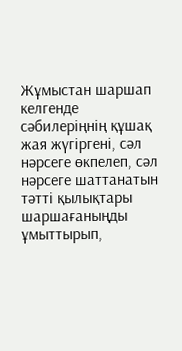Жұмыстан шаршап келгенде сәбилеріңнің құшақ жая жүгіргені, сәл нәрсеге өкпелеп, сәл нәрсеге шаттанатын тәтті қылықтары шаршағаныңды ұмыттырып,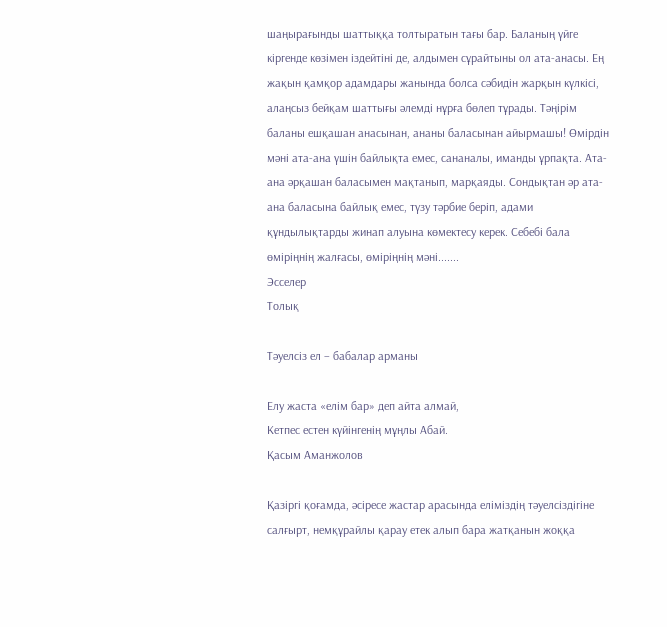шаңырағынды шаттыққа толтыратын тағы бар. Баланың үйге кіргенде көзімен іздейтіні де, алдымен сұрайтыны ол ата-анасы. Ең жақын қамқор адамдары жанында болса сәбидін жарқын күлкісі, алаңсыз бейқам шаттығы әлемді нұрға бөлеп тұрады. Тәңірім баланы ешқашан анасынан, ананы баласынан айырмашы! Өмірдін мәні ата-ана үшін байлықта емес, сананалы, иманды ұрпақта. Ата-ана әрқашан баласымен мақтанып, марқаяды. Сондықтан әр ата-ана баласына байлық емес, түзу тәрбие беріп, адами құндылықтарды жинап алуына көмектесу керек. Себебі бала өміріңнің жалғасы, өміріңнің мәні.......
Эсселер
Толық

Тәуелсіз ел – бабалар арманы

Елу жаста «елім бар» деп айта алмай,
Кетпес естен күйінгенің мұңлы Абай.
Қасым Аманжолов

Қазіргі қоғамда, әсіресе жастар арасында еліміздің тәуелсіздігіне салғырт, немқұрайлы қарау етек алып бара жатқанын жоққа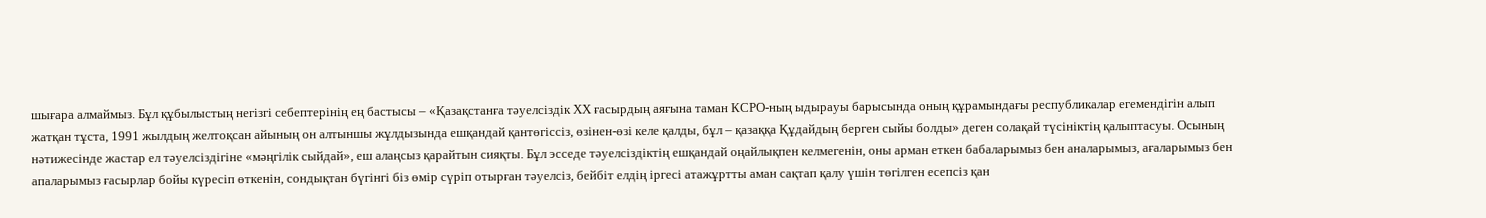шығара алмаймыз. Бұл құбылыстың негізгі себептерінің ең бастысы – «Қазақстанға тәуелсіздік ХХ ғасырдың аяғына таман КСРО-ның ыдырауы барысында оның құрамындағы республикалар егемендігін алып жатқан тұста, 1991 жылдың желтоқсан айының он алтыншы жұлдызында ешқандай қантөгіссіз, өзінен-өзі келе қалды, бұл – қазаққа Құдайдың берген сыйы болды» деген солақай түсініктің қалыптасуы. Осының нәтижесінде жастар ел тәуелсіздігіне «мәңгілік сыйдай», еш алаңсыз қарайтын сияқты. Бұл эсседе тәуелсіздіктің ешқандай оңайлықпен келмегенін, оны арман еткен бабаларымыз бен аналарымыз, ағаларымыз бен апаларымыз ғасырлар бойы күресіп өткенін, сондықтан бүгінгі біз өмір сүріп отырған тәуелсіз, бейбіт елдің іргесі атажұртты аман сақтап қалу үшін төгілген есепсіз қан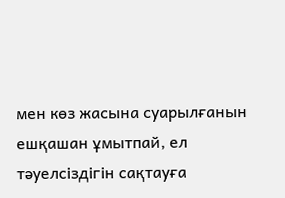мен көз жасына суарылғанын ешқашан ұмытпай, ел тәуелсіздігін сақтауға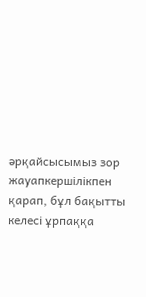әрқайсысымыз зор жауапкершілікпен қарап, бұл бақытты келесі ұрпаққа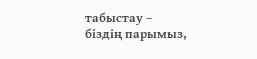табыстау – біздің парымыз,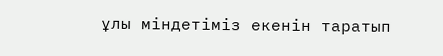ұлы міндетіміз екенін таратып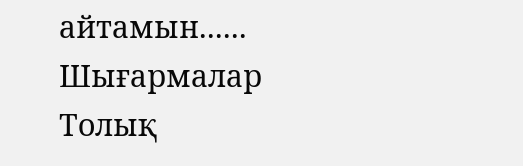айтамын......
Шығармалар
Толық